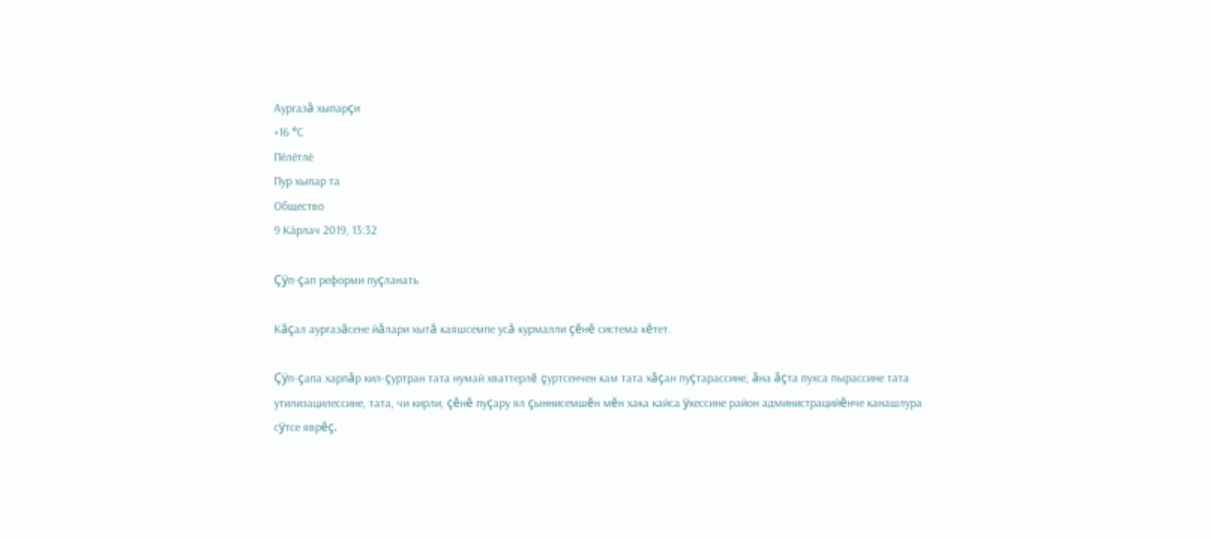Аургазă хыпарçи
+16 °С
Пӗлӗтлӗ
Пур хыпар та
Общество
9 Кӑрлач 2019, 13:32

Çÿп-çап реформи пуçланать

Кăçал аургазăсене йăлари хытă каяшсемпе усă курмалли çĕнĕ система кĕтет.

Çÿп-çапа харпăр кил-çуртран тата нумай хваттерлĕ çуртсенчен кам тата хăçан пуçтарассине, ăна ăçта пухса пырассине тата утилизацилессине, тата, чи кирли, çĕнĕ пуçару ял çыннисемшĕн мĕн хака кайса ÿкессине район администрацийĕнче канашлура сÿтсе яврĕç.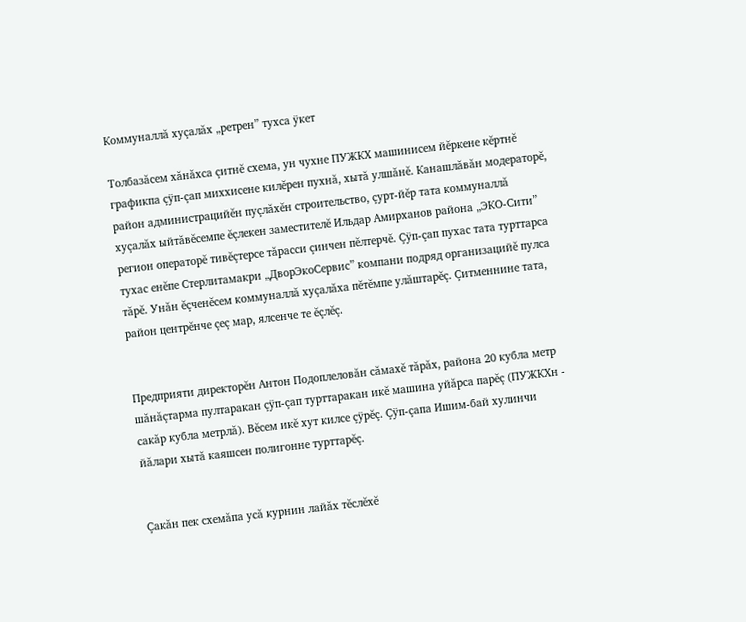Коммуналлă хуçалăх „ретрен” тухса ÿкет

Толбазăсем хăнăхса çитнĕ схема, ун чухне ПУЖКХ машинисем йĕркене кĕртнĕ графикпа çÿп-çап миххисене килĕрен пухнă, хытă улшăнĕ. Канашлăвăн модераторĕ, район администрацийĕн пуçлăхĕн строительство, çурт-йĕр тата коммуналлă хуçалăх ыйтăвĕсемпе ĕçлекен заместителĕ Ильдар Амирханов района „ЭКО-Сити” регион операторĕ тивĕçтерсе тăрасси çинчен пĕлтерчĕ. Çÿп-çап пухас тата турттарса тухас енĕпе Стерлитамакри „ДворЭкоСервис” компани подряд организацийĕ пулса тăрĕ. Унăн ĕçченĕсем коммуналлă хуçалăха пĕтĕмпе улăштарĕç. Çитменнине тата, район центрĕнче çеç мар, ялсенче те ĕçлĕç.


Предприяти директорĕн Антон Подоплеловăн сăмахĕ тăрăх, района 20 кубла метр шăнăçтарма пултаракан çÿп-çап турттаракан икĕ машина уйăрса парĕç (ПУЖКХн - сакăр кубла метрлă). Вĕсем икĕ хут килсе çÿрĕç. Çÿп-çапа Ишим-бай хулинчи йăлари хытă каяшсен полигонне турттарĕç.


Çакăн пек схемăпа усă курнин лайăх тĕслĕхĕ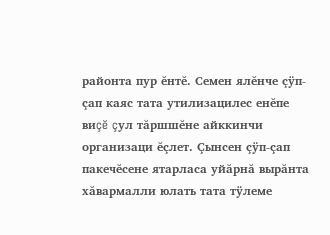районта пур ĕнтĕ. Семен ялĕнче çÿп-çап каяс тата утилизацилес енĕпе виçĕ çул тăршшĕне айккинчи организаци ĕçлет. Çынсен çÿп-çап пакечĕсене ятарласа уйăрнă вырăнта хăвармалли юлать тата тÿлеме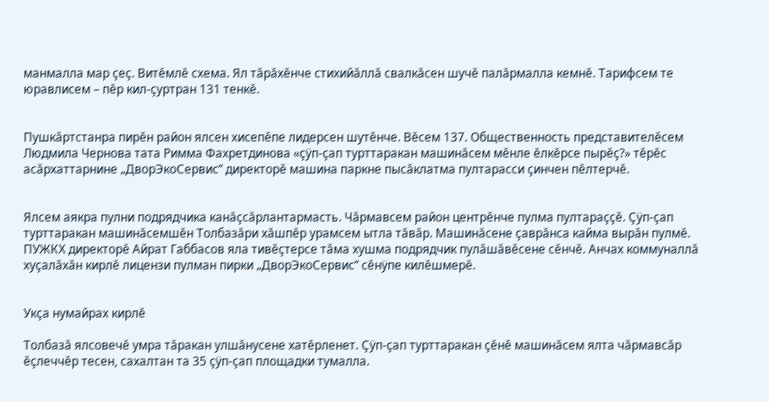манмалла мар çеç. Витĕмлĕ схема. Ял тăрăхĕнче стихийăллă свалкăсен шучĕ палăрмалла кемнĕ. Тарифсем те юравлисем – пĕр кил-çуртран 131 тенкĕ.


Пушкăртстанра пирĕн район ялсен хисепĕпе лидерсен шутĕнче. Вĕсем 137. Общественность представителĕсем Людмила Чернова тата Римма Фахретдинова «çÿп-çап турттаракан машинăсем мĕнле ĕлкĕрсе пырĕç?» тĕрĕс асăрхаттарнине „ДворЭкоСервис” директорĕ машина паркне пысăклатма пултарасси çинчен пĕлтерчĕ.


Ялсем аякра пулни подрядчика канăçсăрлантармасть. Чăрмавсем район центрĕнче пулма пултараççĕ. Çÿп-çап турттаракан машинăсемшĕн Толбазăри хăшпĕр урамсем ытла тăвăр. Машинăсене çаврăнса кайма вырăн пулмĕ. ПУЖКХ директорĕ Айрат Габбасов яла тивĕçтерсе тăма хушма подрядчик пулăшăвĕсене сĕнчĕ. Анчах коммуналлă хуçалăхăн кирлĕ лицензи пулман пирки „ДворЭкоСервис” сĕнÿпе килĕшмерĕ.


Укçа нумайрах кирлĕ

Толбазă ялсовечĕ умра тăракан улшăнусене хатĕрленет. Çÿп-çап турттаракан çĕнĕ машинăсем ялта чăрмавсăр ĕçлеччĕр тесен, сахалтан та 35 çÿп-çап площадки тумалла.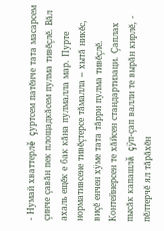- Нумай хваттерлĕ çуртсем патĕнче тата масарсем çинче çавăн пек площадкăсем пулма тивĕçлĕ. Вăл ахаль ещĕк е бак кăна пулмалла мар. Пурте нормативсене тивĕçтерсе тăмалла – хытă никĕс, виçĕ енчен хÿме тата тăрри пулма тивĕçлĕ. Контейнерсен те хăйсен стандартизаци. Çаплах пысăк капашлă çÿп-çап валли те вырăн кирлĕ, - пĕлтерчĕ ял тăрăхĕн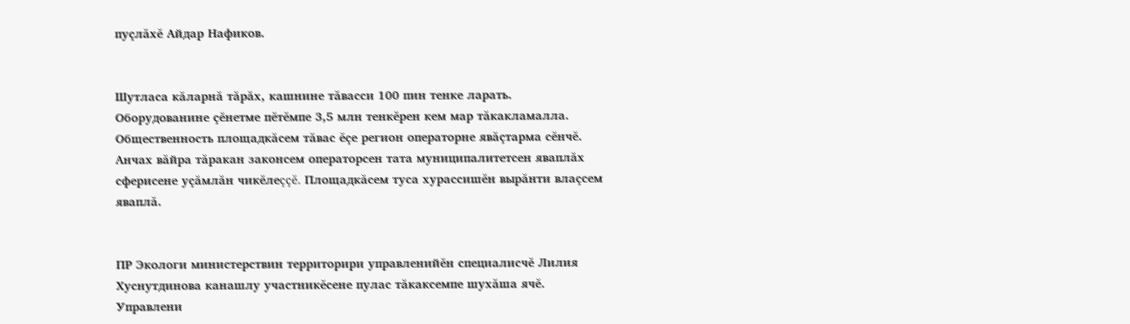пуçлăхĕ Айдар Нафиков.


Шутласа кăларнă тăрăх, кашнине тăвасси 100 пин тенке ларать. Оборудованине çĕнетме пĕтĕмпе 3,5 млн тенкĕрен кем мар тăкакламалла. Общественность площадкăсем тăвас ĕçе регион операторне явăçтарма сĕнчĕ. Анчах вăйра тăракан законсем операторсен тата муниципалитетсен яваплăх сферисене уçăмлăн чикĕлеççĕ. Площадкăсем туса хурассишĕн вырăнти влаçсем яваплă.


ПР Экологи министерствин территорири управленийĕн специалисчĕ Лилия Хуснутдинова канашлу участникĕсене пулас тăкаксемпе шухăша ячĕ. Управлени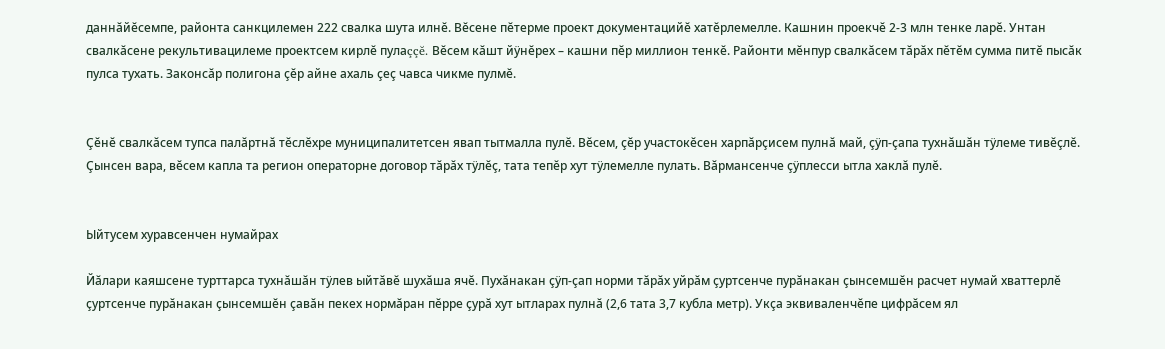даннăйĕсемпе, районта санкцилемен 222 свалка шута илнĕ. Вĕсене пĕтерме проект документацийĕ хатĕрлемелле. Кашнин проекчĕ 2-3 млн тенке ларĕ. Унтан свалкăсене рекультивацилеме проектсем кирлĕ пулаççĕ. Вĕсем кăшт йÿнĕрех – кашни пĕр миллион тенкĕ. Районти мĕнпур свалкăсем тăрăх пĕтĕм сумма питĕ пысăк пулса тухать. Законсăр полигона çĕр айне ахаль çеç чавса чикме пулмĕ.


Çĕнĕ свалкăсем тупса палăртнă тĕслĕхре муниципалитетсен явап тытмалла пулĕ. Вĕсем, çĕр участокĕсен харпăрçисем пулнă май, çÿп-çапа тухнăшăн тÿлеме тивĕçлĕ. Çынсен вара, вĕсем капла та регион операторне договор тăрăх тÿлĕç, тата тепĕр хут тÿлемелле пулать. Вăрмансенче çÿплесси ытла хаклă пулĕ.


Ыйтусем хуравсенчен нумайрах

Йăлари каяшсене турттарса тухнăшăн тÿлев ыйтăвĕ шухăша ячĕ. Пухăнакан çÿп-çап норми тăрăх уйрăм çуртсенче пурăнакан çынсемшĕн расчет нумай хваттерлĕ çуртсенче пурăнакан çынсемшĕн çавăн пекех нормăран пĕрре çурă хут ытларах пулнă (2,6 тата 3,7 кубла метр). Укçа эквиваленчĕпе цифрăсем ял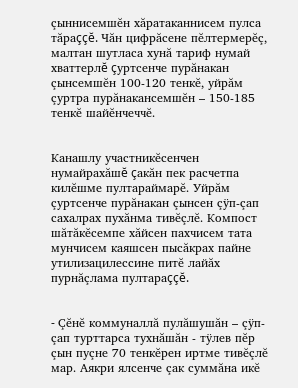çыннисемшĕн хăратаканнисем пулса тăраççĕ. Чăн цифрăсене пĕлтермерĕç, малтан шутласа хунă тариф нумай хваттерлĕ çуртсенче пурăнакан çынсемшĕн 100-120 тенкĕ, уйрăм çуртра пурăнакансемшĕн – 150-185 тенкĕ шайĕнчеччĕ.


Канашлу участникĕсенчен нумайрахăшĕ çакăн пек расчетпа килĕшме пултараймарĕ. Уйрăм çуртсенче пурăнакан çынсен çÿп-çап сахалрах пухăнма тивĕçлĕ. Компост шăтăкĕсемпе хăйсен пахчисем тата мунчисем каяшсен пысăкрах пайне утилизацилессине питĕ лайăх пурнăçлама пултараççĕ.


- Çĕнĕ коммуналлă пулăшушăн – çÿп-çап турттарса тухнăшăн - тÿлев пĕр çын пуçне 70 тенкĕрен иртме тивĕçлĕ мар. Аякри ялсенче çак суммăна икĕ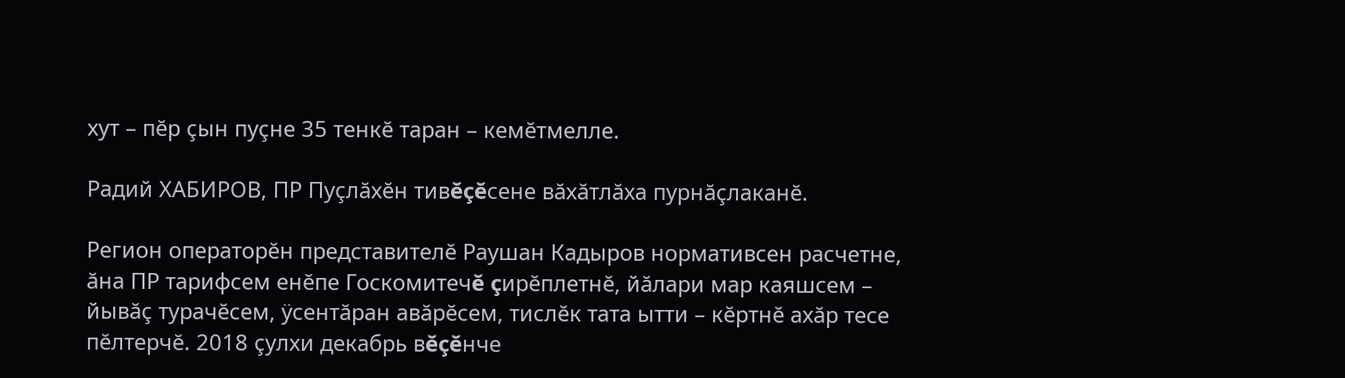хут – пĕр çын пуçне 35 тенкĕ таран – кемĕтмелле.

Радий ХАБИРОВ, ПР Пуçлăхĕн тивĕçĕсене вăхăтлăха пурнăçлаканĕ.

Регион операторĕн представителĕ Раушан Кадыров нормативсен расчетне, ăна ПР тарифсем енĕпе Госкомитечĕ çирĕплетнĕ, йăлари мар каяшсем – йывăç турачĕсем, ÿсентăран авăрĕсем, тислĕк тата ытти – кĕртнĕ ахăр тесе пĕлтерчĕ. 2018 çулхи декабрь вĕçĕнче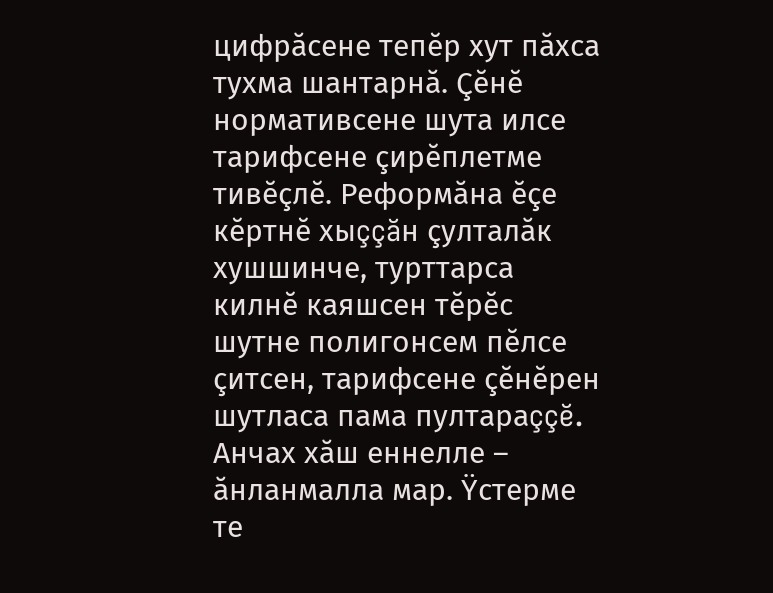цифрăсене тепĕр хут пăхса тухма шантарнă. Çĕнĕ нормативсене шута илсе тарифсене çирĕплетме тивĕçлĕ. Реформăна ĕçе кĕртнĕ хыççăн çулталăк хушшинче, турттарса килнĕ каяшсен тĕрĕс шутне полигонсем пĕлсе çитсен, тарифсене çĕнĕрен шутласа пама пултараççĕ. Анчах хăш еннелле – ăнланмалла мар. Ÿстерме те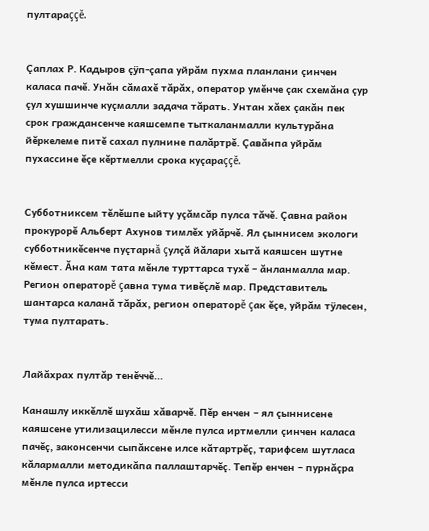пултараççĕ.


Çаплах Р. Кадыров çÿп-çапа уйрăм пухма планлани çинчен каласа пачĕ. Унăн сăмахĕ тăрăх, оператор умĕнче çак схемăна çур çул хушшинче куçмалли задача тăрать. Унтан хăех çакăн пек срок граждансенче каяшсемпе тыткаланмалли культурăна йĕркелеме питĕ сахал пулнине палăртрĕ. Çавăнпа уйрăм пухассине ĕçе кĕртмелли срока куçараççĕ.


Субботниксем тĕлĕшпе ыйту уçăмсăр пулса тăчĕ. Çавна район прокурорĕ Альберт Ахунов тимлĕх уйăрчĕ. Ял çыннисем экологи субботникĕсенче пуçтарнă çулçă йăлари хытă каяшсен шутне кĕмест. Ăна кам тата мĕнле турттарса тухĕ – ăнланмалла мар. Регион операторĕ çавна тума тивĕçлĕ мар. Представитель шантарса каланă тăрăх, регион операторĕ çак ĕçе, уйрăм тÿлесен, тума пултарать.


Лайăхрах пултăр тенĕччĕ...

Канашлу иккĕллĕ шухăш хăварчĕ. Пĕр енчен – ял çыннисене каяшсене утилизацилесси мĕнле пулса иртмелли çинчен каласа пачĕç, законсенчи сыпăксене илсе кăтартрĕç, тарифсем шутласа кăлармалли методикăпа паллаштарчĕç. Тепĕр енчен – пурнăçра мĕнле пулса иртесси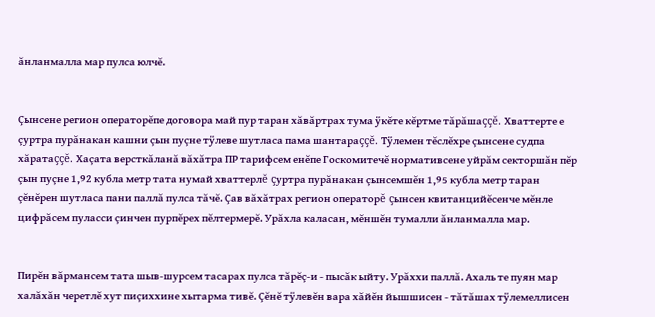ăнланмалла мар пулса юлчĕ.


Çынсене регион операторĕпе договора май пур таран хăвăртрах тума ÿкĕте кĕртме тăрăшаççĕ. Хваттерте е çуртра пурăнакан кашни çын пуçне тÿлеве шутласа пама шантараççĕ. Тÿлемен тĕслĕхре çынсене судпа хăратаççĕ. Хаçата версткăланă вăхăтра ПР тарифсем енĕпе Госкомитечĕ нормативсене уйрăм секторшăн пĕр çын пуçне 1,92 кубла метр тата нумай хваттерлĕ çуртра пурăнакан çынсемшĕн 1,95 кубла метр таран çĕнĕрен шутласа пани паллă пулса тăчĕ. Çав вăхăтрах регион операторĕ çынсен квитанцийĕсенче мĕнле цифрăсем пуласси çинчен пурпĕрех пĕлтермерĕ. Урăхла каласан, мĕншĕн тумалли ăнланмалла мар.


Пирĕн вăрмансем тата шыв-шурсем тасарах пулса тăрĕç-и - пысăк ыйту. Урăххи паллă. Ахаль те пуян мар халăхăн черетлĕ хут пиçиххине хытарма тивĕ. Çĕнĕ тÿлевĕн вара хăйĕн йышшисен - тăтăшах тÿлемеллисен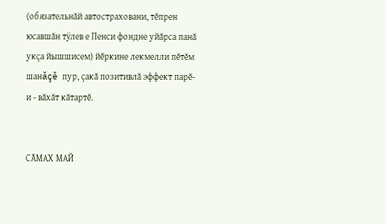(обязательнăй автостраховани, тĕпрен юсавшăн тÿлев е Пенси фондне уйăрса панă укçа йышшисем) йĕркине лекмелли пĕтĕм шанăçĕ пур, çакă позитивлă эффект парĕ-и - вăхăт кăтартĕ.


СĂМАХ МАЙ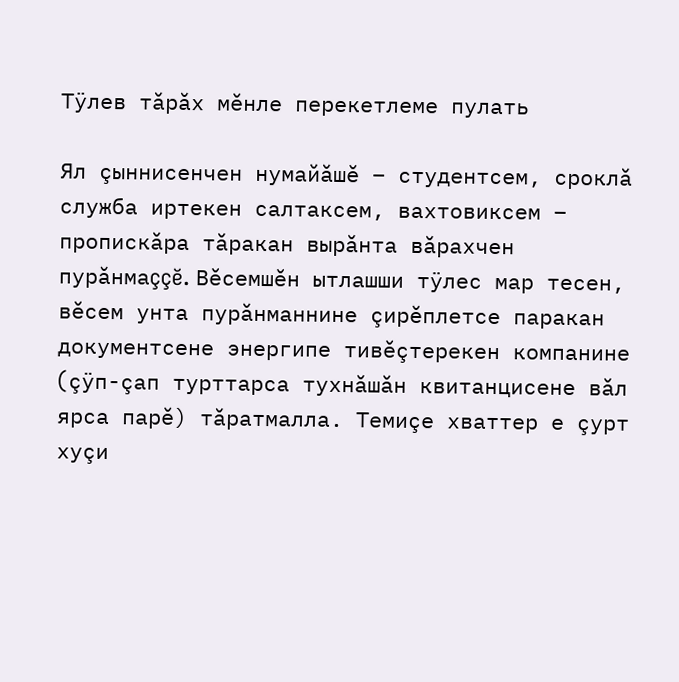Тÿлев тăрăх мĕнле перекетлеме пулать

Ял çыннисенчен нумайăшĕ – студентсем, сроклă служба иртекен салтаксем, вахтовиксем – пропискăра тăракан вырăнта вăрахчен пурăнмаççĕ. Вĕсемшĕн ытлашши тÿлес мар тесен, вĕсем унта пурăнманнине çирĕплетсе паракан документсене энергипе тивĕçтерекен компанине (çÿп-çап турттарса тухнăшăн квитанцисене вăл ярса парĕ) тăратмалла. Темиçе хваттер е çурт хуçи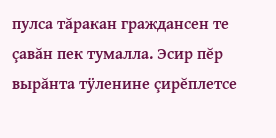пулса тăракан граждансен те çавăн пек тумалла. Эсир пĕр вырăнта тÿленине çирĕплетсе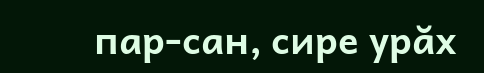пар-сан, сире урăх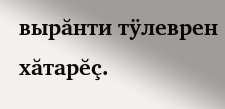вырăнти тÿлеврен хăтарĕç.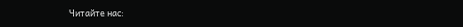Читайте нас: